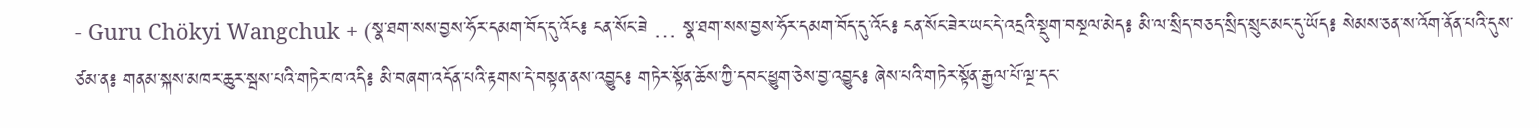- Guru Chökyi Wangchuk + (སྣ་ཐག་སས་བྱས་ཧོར་དམག་བོད་དུ་འོང༔ ངན་སོང་ཟེ … སྣ་ཐག་སས་བྱས་ཧོར་དམག་བོད་དུ་འོང༔ ངན་སོང་ཟེར་ཡང་དེ་འདྲའི་སྡུག་བསྔལ་མེད༔ མི་ལ་སྲིད་བཅད་སྲིད་སྲུང་མང་དུ་ཡོད༔ སེམས་ཅན་ས་འོག་ནོན་པའི་དུས་ཙམ་ན༔ གནམ་སྐས་མཁར་ཆུར་སྦས་པའི་གཏེར་ཁ་འདི༔ མི་བཞག་འདོན་པའི་རྟགས་དེ་བསྟན་ནས་འབྱུང༔ གཏེར་སྟོན་ཆོས་ཀྱི་དབང་ཕྱུག་ཅེས་བྱ་འབྱུང༔ ཞེས་པའི་གཏེར་སྟོན་རྒྱལ་པོ་ལྔ་དང་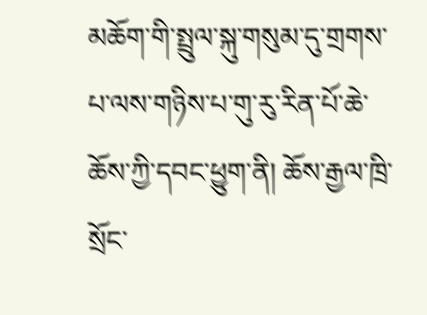མཆོག་གི་སྤྲུལ་སྐུ་གསུམ་དུ་གྲགས་པ་ལས་གཉིས་པ་གུ་རུ་རིན་པོ་ཆེ་ཆོས་ཀྱི་དབང་ཕྱུག་ནི། ཆོས་རྒྱལ་ཁྲི་སྲོང་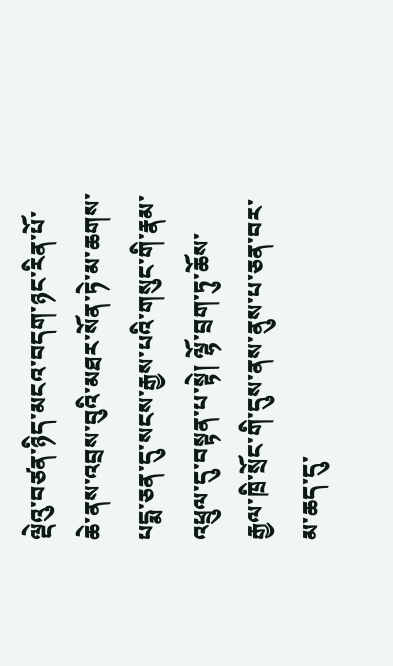ལྡེའུ་བཙན་ཉིད་མངའ་བདག་ཉང་རིན་པོ་ཆེ་ནས་འབྲས་བུའི་མཐར་སོན་ཏེ་མ་ཆགས་པདྨ་ཅན་དུ་སངས་རྒྱས་པའི་གསུང་གི་རྣམ་འཕྲུལ་དུ་བསྟན་པ་སྟེ། ལྷོ་བྲག་ཏུ་ཆོས་རྒྱལ་ཁྲི་སྲོང་གི་དུས་ནས་ནུས་པ་ཅན་བར་མ་ཆད་དུ་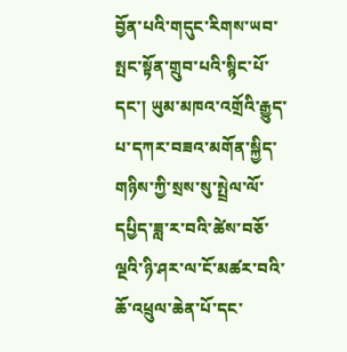བྱོན་པའི་གདུང་རིགས་ཡབ་སྤང་སྟོན་གྲུབ་པའི་སྙིང་པོ་དང་། ཡུམ་མཁའ་འགྲོའི་རྒྱུད་པ་དཀར་བཟའ་མགོན་སྐྱིད་གཉིས་ཀྱི་སྲས་སུ་སྤྲེལ་ལོ་དཔྱིད་ཟླ་ར་བའི་ཚེས་བཅོ་ལྔའི་ཉི་ཤར་ལ་ངོ་མཚར་བའི་ཆོ་འཕྲུལ་ཆེན་པོ་དང་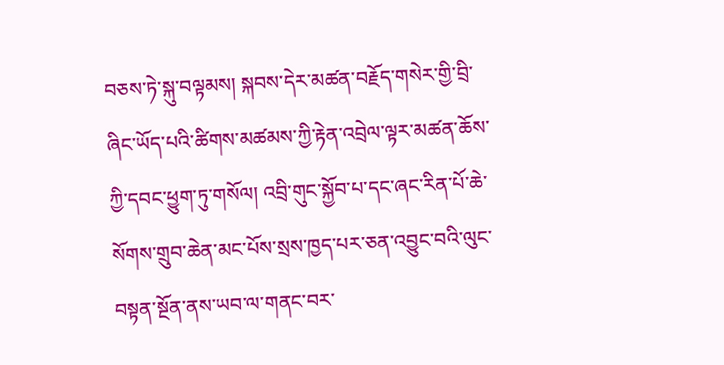བཅས་ཏེ་སྐུ་བལྟམས། སྐབས་དེར་མཚན་བརྗོད་གསེར་གྱི་བྲི་ཞིང་ཡོད་པའི་ཚིགས་མཚམས་ཀྱི་རྟེན་འབྲེལ་ལྟར་མཚན་ཆོས་ཀྱི་དབང་ཕྱུག་ཏུ་གསོལ། འབྲི་གུང་སྐྱོབ་པ་དང་ཞང་རིན་པོ་ཆེ་སོགས་གྲུབ་ཆེན་མང་པོས་སྲས་ཁྱད་པར་ཅན་འབྱུང་བའི་ལུང་བསྟན་སྔོན་ནས་ཡབ་ལ་གནང་བར་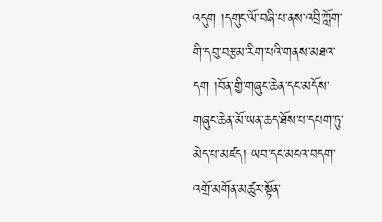འདུག །དགུང་ལོ་བཞི་པ་ནས་འབྲི་ཀློག་གི་དབུ་བརྩམ་རིག་པའི་གནས་མཐའ་དག །བོན་གྱི་གཞུང་ཆེན་དང་མདོས་གཞུང་ཆེན་མོ་ཡན་ཆད་ཐོས་པ་དཔག་ཏུ་མེད་པ་མཛད། ཡབ་དང་མངའ་བདག་འགྲོ་མགོན་མཚུར་སྟོན་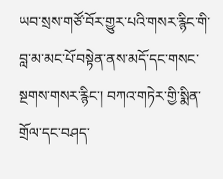ཡབ་སྲས་གཙོ་བོར་གྱུར་པའི་གསར་རྙིང་གི་བླ་མ་མང་པོ་བསྟེན་ནས་མདོ་དང་གསང་སྔགས་གསར་རྙིང་། བཀའ་གཏེར་གྱི་སྨིན་གྲོལ་དང་བཤད་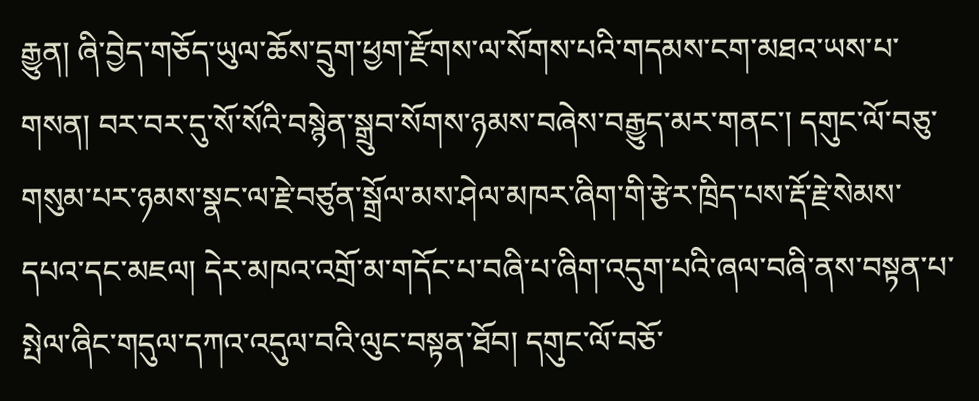རྒྱུན། ཞི་བྱེད་གཅོད་ཡུལ་ཆོས་དྲུག་ཕྱག་རྫོགས་ལ་སོགས་པའི་གདམས་ངག་མཐའ་ཡས་པ་གསན། བར་བར་དུ་སོ་སོའི་བསྙེན་སྒྲུབ་སོགས་ཉམས་བཞེས་བརྒྱུད་མར་གནང་། དགུང་ལོ་བཅུ་གསུམ་པར་ཉམས་སྣང་ལ་རྗེ་བཙུན་སྒྲོལ་མས་ཤེལ་མཁར་ཞིག་གི་རྩེར་ཁྲིད་པས་རྡོ་རྗེ་སེམས་དཔའ་དང་མཇལ། དེར་མཁའ་འགྲོ་མ་གདོང་པ་བཞི་པ་ཞིག་འདུག་པའི་ཞལ་བཞི་ནས་བསྟན་པ་སྤེལ་ཞིང་གདུལ་དཀའ་འདུལ་བའི་ལུང་བསྟན་ཐོབ། དགུང་ལོ་བཅོ་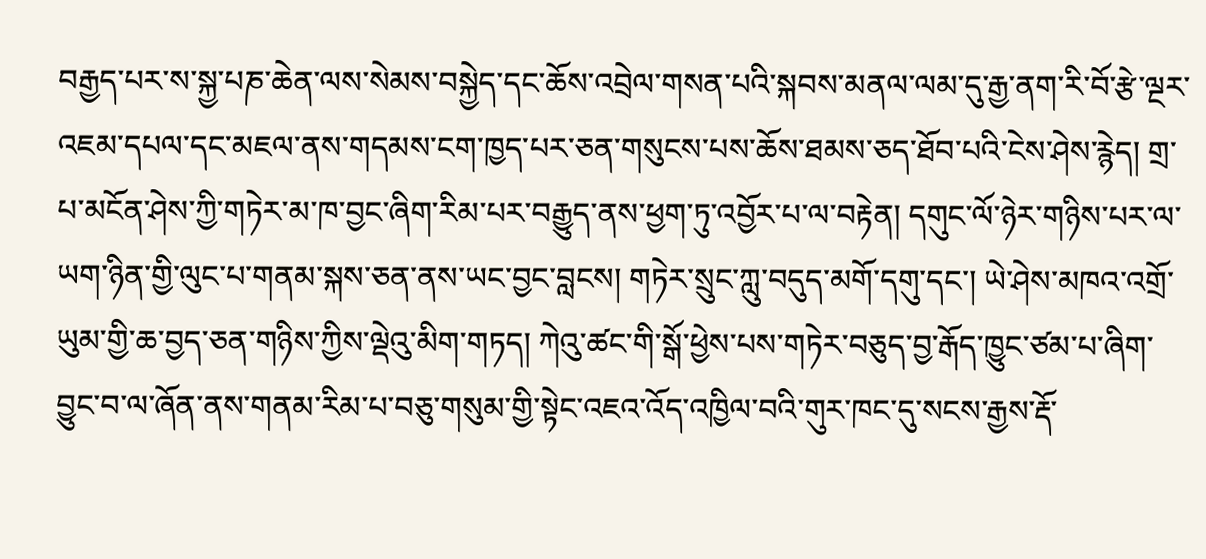བརྒྱད་པར་ས་སྐྱ་པཎ་ཆེན་ལས་སེམས་བསྐྱེད་དང་ཆོས་འབྲེལ་གསན་པའི་སྐབས་མནལ་ལམ་དུ་རྒྱ་ནག་རི་བོ་རྩེ་ལྔར་འཇམ་དཔལ་དང་མཇལ་ནས་གདམས་ངག་ཁྱད་པར་ཅན་གསུངས་པས་ཆོས་ཐམས་ཅད་ཐོབ་པའི་ངེས་ཤེས་རྙེད། གྲ་པ་མངོན་ཤེས་ཀྱི་གཏེར་མ་ཁ་བྱང་ཞིག་རིམ་པར་བརྒྱུད་ནས་ཕྱག་ཏུ་འབྱོར་པ་ལ་བརྟེན། དགུང་ལོ་ཉེར་གཉིས་པར་ལ་ཡག་ཉིན་གྱི་ལུང་པ་གནམ་སྐས་ཅན་ནས་ཡང་བྱང་བླངས། གཏེར་སྲུང་ཀླུ་བདུད་མགོ་དགུ་དང་། ཡེ་ཤེས་མཁའ་འགྲོ་ཡུམ་གྱི་ཆ་བྱད་ཅན་གཉིས་ཀྱིས་ལྡེའུ་མིག་གཏད། ཀེའུ་ཚང་གི་སྒོ་ཕྱེས་པས་གཏེར་བཅུད་བྱ་རྒོད་ཁྱུང་ཙམ་པ་ཞིག་བྱུང་བ་ལ་ཞོན་ནས་གནམ་རིམ་པ་བཅུ་གསུམ་གྱི་སྟེང་འཇའ་འོད་འཁྱིལ་བའི་གུར་ཁང་དུ་སངས་རྒྱས་རྡོ་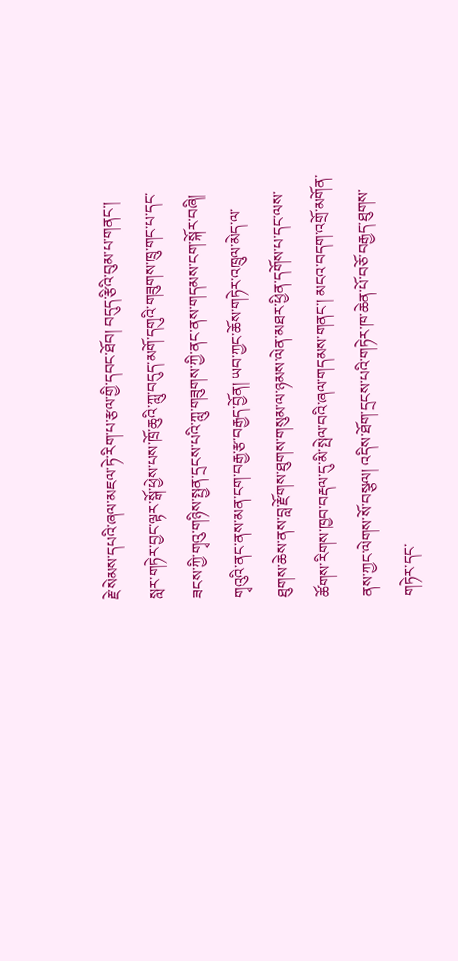རྗེ་སེམས་དཔའི་ཞལ་མཇལ་ཏེ་རིག་པ་རྩལ་གྱི་དབང་ཐོབ། བདུད་རྩིའི་བུམ་པ་གནང་། སླར་གཏེར་བྱང་ལྟར་སྒོ་ཕྱེས་པས་ཁྲོ་ཆུའི་ཀླུ་བདུད་མགོ་དགུའི་གཟུགས་ཁྲུ་གང་པ་དང་ཟངས་ཀྱི་གྭའུ་གཉིས་སྤྱན་དྲངས་པའི་ཀླུ་གཟུགས་ཀྱི་ནང་ནས་གདམས་ངག་སྐོར་བཞི། གྭའུའི་ནང་ནས་མན་ངག་བརྒྱ་རྩ་བརྒྱད་བྱོན། ཡབ་ཀྱང་ཆོས་གཏེར་འཁྲུལ་མེད་ལ་ཐུགས་ཆེས་ནས་བླ་རྫོགས་ཐུགས་གསུམ་ལ་ཉམས་ལེན་མཐར་ཕྱིན་དགོས་པ་དང་ལས་ཚོགས་རིགས་ཁྱབ་བརྡལ་དུ་མི་སྤེལ་བའི་ཞལ་གདམས་གནང་། མངའ་བདག་འགྲོ་མགོན་ནས་ཀྱང་ལེགས་སོ་བསྩལ། འདིས་ཐོག་དྲངས་པའི་གཏེར་ཁ་ཆེན་པོ་བཅོ་བརྒྱད་ཐུགས་གཏེར་དང་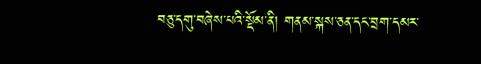བཅུ་དགུ་བཞེས་པའི་སྡོམ་ནི། གནམ་སྐས་ཅན་དང་བྲག་དམར་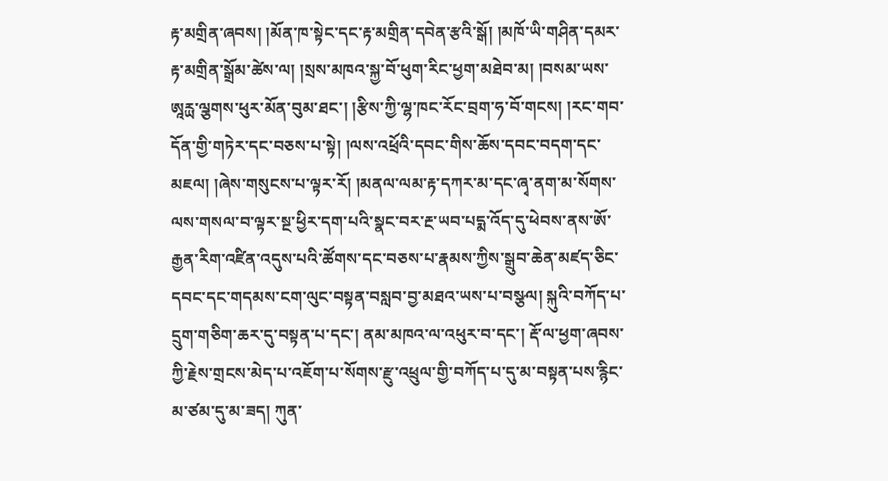རྟ་མགྲིན་ཞབས། །མོན་ཁ་སྟེང་དང་རྟ་མགྲིན་དབེན་རྩའི་སྒོ། །མཁོ་ཡི་གཤིན་དམར་རྟ་མགྲིན་སྒྲོམ་ཚེས་ལ། །སྲས་མཁའ་སྐྱ་བོ་ཕུག་རིང་ཕྱག་མཐེབ་མ། །བསམ་ཡས་ཨཱརྻ་ལྕགས་ཕུར་མོན་བུམ་ཐང་། །རྩིས་ཀྱི་ལྷ་ཁང་རོང་བྲག་ཧ་བོ་གངས། །རང་གབ་དོན་གྱི་གཏེར་དང་བཅས་པ་སྟེ། །ལས་འཕྲོའི་དབང་གིས་ཆོས་དབང་བདག་དང་མཇལ། །ཞེས་གསུངས་པ་ལྟར་རོ། །མནལ་ལམ་རྟ་དཀར་མ་དང་ཞྭ་ནག་མ་སོགས་ལས་གསལ་བ་ལྟར་སྔ་ཕྱིར་དག་པའི་སྣང་བར་རྔ་ཡབ་པདྨ་འོད་དུ་ཕེབས་ནས་ཨོ་རྒྱན་རིག་འཛིན་འདུས་པའི་ཚོགས་དང་བཅས་པ་རྣམས་ཀྱིས་སྒྲུབ་ཆེན་མཛད་ཅིང་དབང་དང་གདམས་ངག་ལུང་བསྟན་བསླབ་བྱ་མཐའ་ཡས་པ་བསྩལ། སྐུའི་བཀོད་པ་དྲུག་གཅིག་ཆར་དུ་བསྟན་པ་དང་། ནམ་མཁའ་ལ་འཕུར་བ་དང་། རྡོ་ལ་ཕྱག་ཞབས་ཀྱི་རྗེས་གྲངས་མེད་པ་འཇོག་པ་སོགས་རྫུ་འཕྲུལ་གྱི་བཀོད་པ་དུ་མ་བསྟན་པས་རྙིང་མ་ཙམ་དུ་མ་ཟད། ཀུན་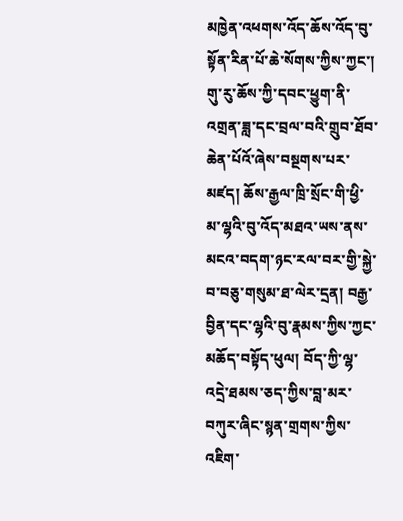མཁྱེན་འཕགས་འོད་ཆོས་འོད་བུ་སྟོན་རིན་པོ་ཆེ་སོགས་ཀྱིས་ཀྱང་། གུ་རུ་ཆོས་ཀྱི་དབང་ཕྱུག་ནི་འགྲན་ཟླ་དང་བྲལ་བའི་གྲུབ་ཐོབ་ཆེན་པོའོ་ཞེས་བསྔགས་པར་མཛད། ཆོས་རྒྱལ་ཁྲི་སྲོང་གི་ཕྱི་མ་ལྷའི་བུ་འོད་མཐའ་ཡས་ནས་མངའ་བདག་ཉང་རལ་བར་གྱི་སྐྱེ་བ་བཅུ་གསུམ་ཐ་ལེར་དྲན། བརྒྱ་བྱིན་དང་ལྷའི་བུ་རྣམས་ཀྱིས་ཀྱང་མཆོད་བསྟོད་ཕུལ། བོད་ཀྱི་ལྷ་འདྲེ་ཐམས་ཅད་ཀྱིས་བླ་མར་བཀུར་ཞིང་སྙན་གྲགས་ཀྱིས་འཇིག་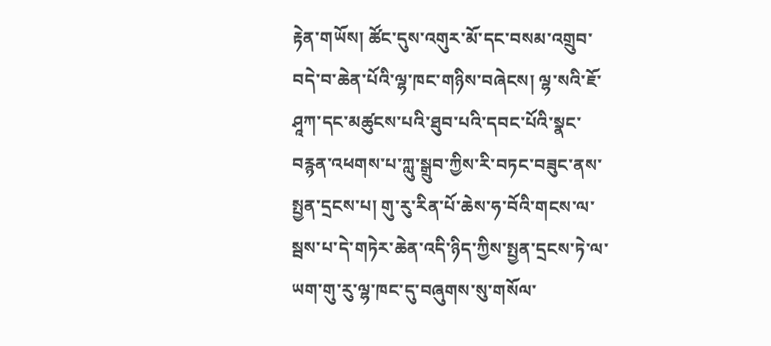རྟེན་གཡོས། ཚོང་དུས་འགུར་མོ་དང་བསམ་འགྲུབ་བདེ་བ་ཆེན་པོའི་ལྷ་ཁང་གཉིས་བཞེངས། ལྷ་སའི་ཇོ་ཤཱཀ་དང་མཚུངས་པའི་ཐུབ་པའི་དབང་པོའི་སྣང་བརྙན་འཕགས་པ་ཀླུ་སྒྲུབ་ཀྱིས་རི་བཏང་བཟུང་ནས་སྤྱན་དྲངས་པ། གུ་རུ་རིན་པོ་ཆེས་ཧ་བོའི་གངས་ལ་སྦས་པ་དེ་གཏེར་ཆེན་འདི་ཉིད་ཀྱིས་སྤྱན་དྲངས་ཏེ་ལ་ཡག་གུ་རུ་ལྷ་ཁང་དུ་བཞུགས་སུ་གསོལ་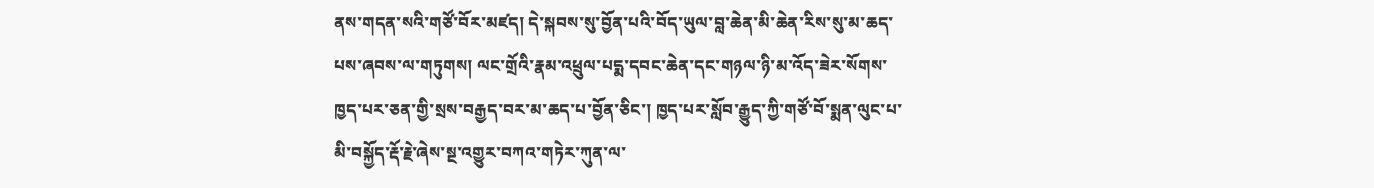ནས་གདན་སའི་གཙོ་བོར་མཛད། དེ་སྐབས་སུ་བྱོན་པའི་བོད་ཡུལ་བླ་ཆེན་མི་ཆེན་རིས་སུ་མ་ཆད་པས་ཞབས་ལ་གཏུགས། ལང་གྲོའི་རྣམ་འཕྲུལ་པདྨ་དབང་ཆེན་དང་གཉལ་ཉི་མ་འོད་ཟེར་སོགས་ཁྱད་པར་ཅན་གྱི་སྲས་བརྒྱད་བར་མ་ཆད་པ་བྱོན་ཅིང་། ཁྱད་པར་སློབ་རྒྱུད་ཀྱི་གཙོ་བོ་སྨན་ལུང་པ་མི་བསྐྱོད་རྡོ་རྗེ་ཞེས་སྔ་འགྱུར་བཀའ་གཏེར་ཀུན་ལ་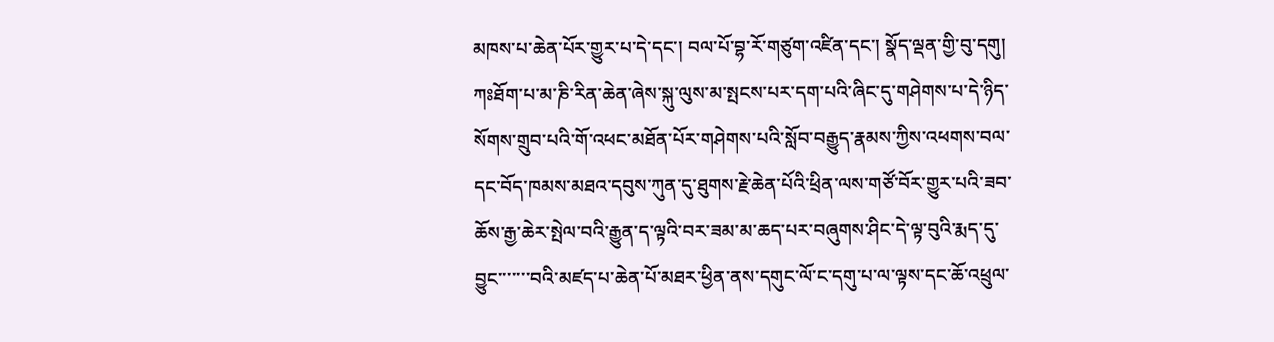མཁས་པ་ཆེན་པོར་གྱུར་པ་དེ་དང་། བལ་པོ་བྷ་རོ་གཙུག་འཛིན་དང་། སྣོད་ལྡན་གྱི་བུ་དགུ། ཀཿཐོག་པ་མ་ཎི་རིན་ཆེན་ཞེས་སྐུ་ལུས་མ་སྤངས་པར་དག་པའི་ཞིང་དུ་གཤེགས་པ་དེ་ཉིད་སོགས་གྲུབ་པའི་གོ་འཕང་མཐོན་པོར་གཤེགས་པའི་སློབ་བརྒྱུད་རྣམས་ཀྱིས་འཕགས་བལ་དང་བོད་ཁམས་མཐའ་དབུས་ཀུན་དུ་ཐུགས་རྗེ་ཆེན་པོའི་ཕྲིན་ལས་གཙོ་བོར་གྱུར་པའི་ཟབ་ཆོས་རྒྱ་ཆེར་སྤེལ་བའི་རྒྱུན་ད་ལྟའི་བར་ཟམ་མ་ཆད་པར་བཞུགས་ཤིང་དེ་ལྟ་བུའི་རྨད་དུ་བྱུང་་་་་་་བའི་མཛད་པ་ཆེན་པོ་མཐར་ཕྱིན་ནས་དགུང་ལོ་ང་དགུ་པ་ལ་ལྟས་དང་ཆོ་འཕྲུལ་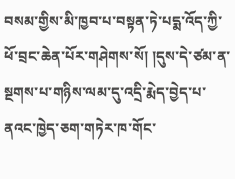བསམ་གྱིས་མི་ཁྱབ་པ་བསྟན་ཏེ་པདྨ་འོད་ཀྱི་ཕོ་བྲང་ཆེན་པོར་གཤེགས་སོ། །དུས་དེ་ཙམ་ན་སྔགས་པ་གཉིས་ལམ་དུ་འདྲི་རྨེད་བྱེད་པ་ནའང་ཁྱེད་ཅག་གཏེར་ཁ་གོང་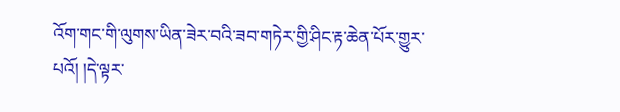འོག་གང་གི་ལུགས་ཡིན་ཟེར་བའི་ཟབ་གཏེར་གྱི་ཤིང་རྟ་ཆེན་པོར་གྱུར་པའོ། །དེ་ལྟར་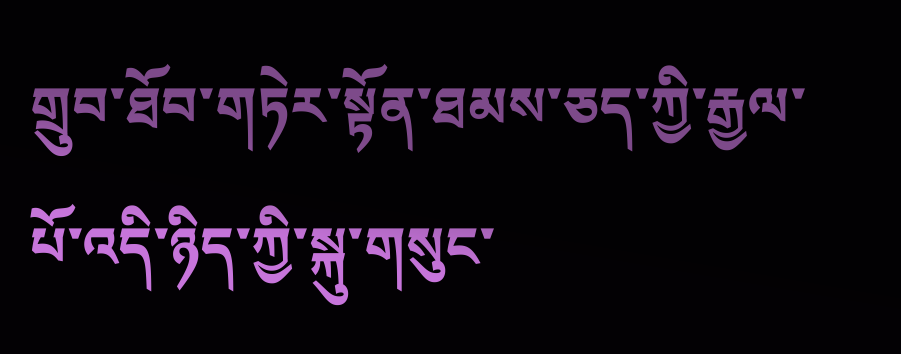གྲུབ་ཐོབ་གཏེར་སྟོན་ཐམས་ཅད་ཀྱི་རྒྱལ་པོ་འདི་ཉིད་ཀྱི་སྐུ་གསུང་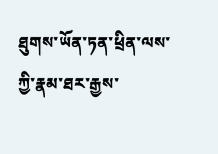ཐུགས་ཡོན་ཏན་ཕྲིན་ལས་ཀྱི་རྣམ་ཐར་རྒྱས་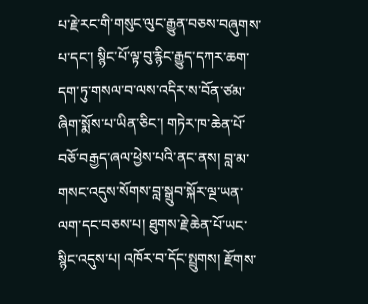པ་རྗེ་རང་གི་གསུང་ལུང་རྒྱུན་བཅས་བཞུགས་པ་དང་། སྙིང་པོ་ལྟ་བུ་རྙིང་རྒྱུད་དཀར་ཆག་དག་ཏུ་གསལ་བ་ལས་འདིར་ས་བོན་ཙམ་ཞིག་སྨོས་པ་ཡིན་ཅིང་། གཏེར་ཁ་ཆེན་པོ་བཅོ་བརྒྱད་ཞལ་ཕྱེས་པའི་ནང་ནས། བླ་མ་གསང་འདུས་སོགས་བླ་སྒྲུབ་སྐོར་ལྔ་ཡན་ལག་དང་བཅས་པ། ཐུགས་རྗེ་ཆེན་པོ་ཡང་སྙིང་འདུས་པ། འཁོར་བ་དོང་སྤྲུགས། རྫོགས་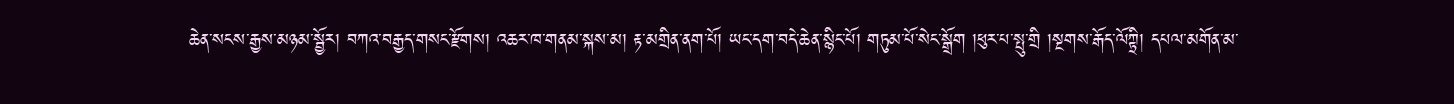ཆེན་སངས་རྒྱས་མཉམ་སྦྱོར། བཀའ་བརྒྱད་གསང་རྫོགས། འཆར་ཁ་གནམ་སྐས་མ། རྟ་མགྲིན་ནག་པོ། ཡང་དག་བདེ་ཆེན་སྙིང་པོ། གཏུམ་པོ་སེང་སྒྲོག །ཕུར་པ་སྤུ་གྲི །སྔགས་རྒོད་ལོཀྟྲི། དཔལ་མགོན་མ་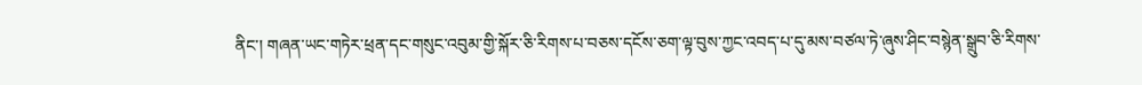ནིང་། གཞན་ཡང་གཏེར་ཕྲན་དང་གསུང་འབུམ་གྱི་སྐོར་ཅི་རིགས་པ་བཅས་དངོས་ཅག་ལྟ་བུས་ཀྱང་འབད་པ་དུ་མས་བཙལ་ཏེ་ཞུས་ཤིང་བསྙེན་སྒྲུབ་ཅི་རིགས་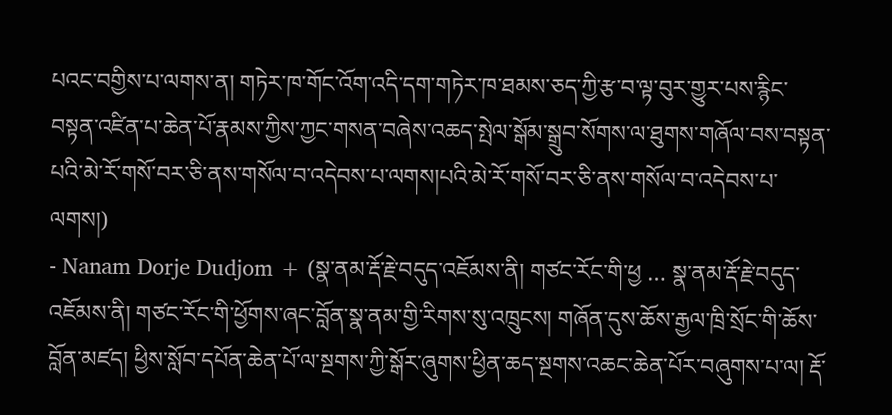པའང་བགྱིས་པ་ལགས་ན། གཏེར་ཁ་གོང་འོག་འདི་དག་གཏེར་ཁ་ཐམས་ཅད་ཀྱི་རྩ་བ་ལྟ་བུར་གྱུར་པས་རྙིང་བསྟན་འཛིན་པ་ཆེན་པོ་རྣམས་ཀྱིས་ཀྱང་གསན་བཞེས་འཆད་སྤེལ་སྒོམ་སྒྲུབ་སོགས་ལ་ཐུགས་གཞོལ་བས་བསྟན་པའི་མེ་རོ་གསོ་བར་ཅི་ནས་གསོལ་བ་འདེབས་པ་ལགས།པའི་མེ་རོ་གསོ་བར་ཅི་ནས་གསོལ་བ་འདེབས་པ་ལགས།)
- Nanam Dorje Dudjom + (སྣ་ནམ་རྡོ་རྗེ་བདུད་འཇོམས་ནི། གཙང་རོང་གི་ཕྱ … སྣ་ནམ་རྡོ་རྗེ་བདུད་འཇོམས་ནི། གཙང་རོང་གི་ཕྱོགས་ཞང་བློན་སྣ་ནམ་གྱི་རིགས་སུ་འཁྲུངས། གཞོན་དུས་ཆོས་རྒྱལ་ཁྲི་སྲོང་གི་ཆོས་བློན་མཛད། ཕྱིས་སློབ་དཔོན་ཆེན་པོ་ལ་སྔགས་ཀྱི་སྒོར་ཞུགས་ཕྱིན་ཆད་སྔགས་འཆང་ཆེན་པོར་བཞུགས་པ་ལ། རྡོ་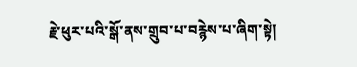རྗེ་ཕུར་པའི་སྒོ་ནས་གྲུབ་པ་བརྙེས་པ་ཞིག་སྟེ།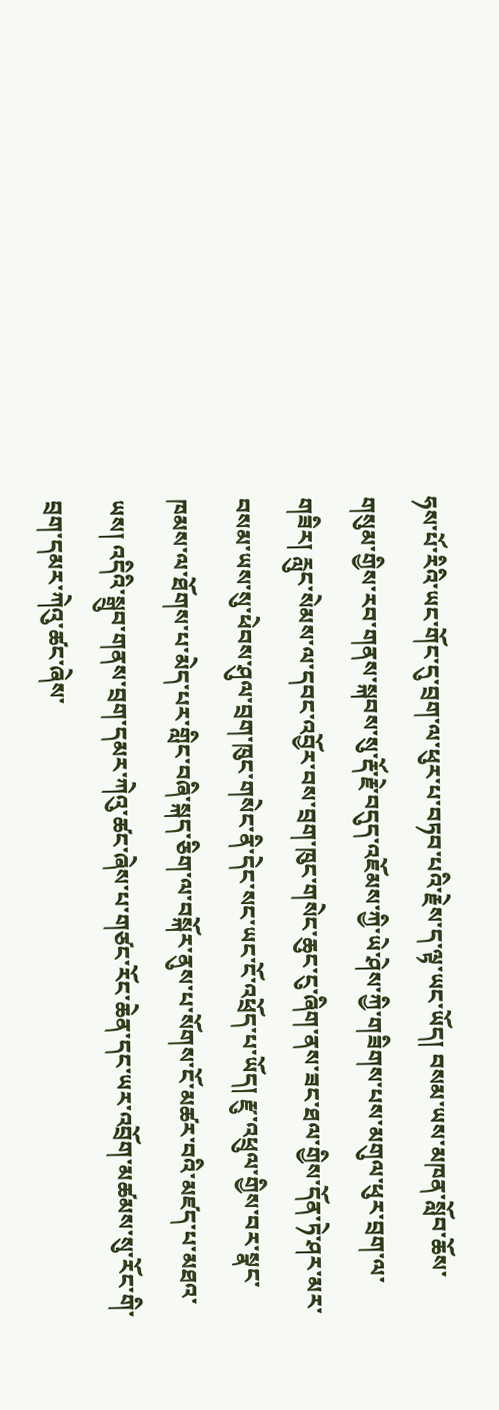ཧས་པོ་རིའི་ཡང་གོང་དུ་བྲག་ལ་ཕུར་པ་བཏབ་པའི་རྗེས་ད་ལྟ་ཡང་ཡོད། བསམ་ཡས་མཁན་སློབ་ཆོས་གསུམ་གྱིས་རབ་གནས་སྐབས་སུ་རྡོ་རྗེ་བདུད་འཇོམས་ཀྱི་ཡེ་ཤེས་ཀྱི་གཟིགས་པས་མགུལ་ཕུར་བྲག་ལ་གཟིར། རླུང་སེམས་ལ་དབང་འབྱོར་བས་བྲག་ཁུང་གསེང་ཆུང་ངུ་ཞིག་ནས་ཟང་ཐལ་གྱིས་དོན་ཏེ་ཤར་མར་བསམ་ཡས་སུ་ཕེབས་ཤུལ་བྲག་ཁུང་གསེང་ནི་དེང་སང་ཡང་ངོ་འཕྲོད་པ་ཡོད། རྫུ་འཕྲུལ་གྱིས་བར་སྣང་ཁམས་ལ་ཐོགས་པ་མེད་པར་གླིང་བཞི་སྐད་ཅིག་ལ་བསྐོར་ནུས་པ་སོགས་ངོ་མཚར་བའི་མཛད་པ་མཐའ་ཡས། འདིའི་སྒྲུབ་གནས་བྲག་དམར་ཀེའུ་ཚང་ཞེས་པ་གཙང་རོང་ཆེན་དང་ཡར་འབྲོག་མཚམས་སུ་རོང་གི་བྲག་དམར་ཀེའུ་ཚང་ཞེས་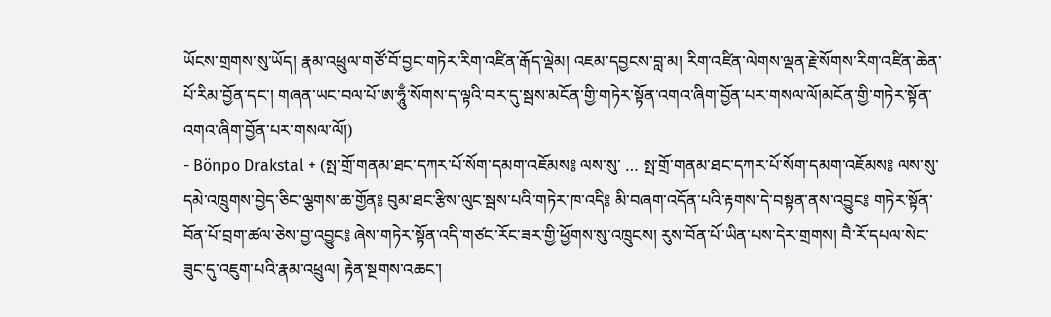ཡོངས་གྲགས་སུ་ཡོད། རྣམ་འཕྲུལ་གཙོ་བོ་བྱང་གཏེར་རིག་འཛིན་རྒོད་ལྡེམ། འཇམ་དབྱངས་བླ་མ། རིག་འཛིན་ལེགས་ལྡན་རྗེ་སོགས་རིག་འཛིན་ཆེན་པོ་རིམ་བྱོན་དང་། གཞན་ཡང་བལ་པོ་ཨ་ཧཱུྃ་སོགས་ད་ལྟའི་བར་དུ་སྦས་མངོན་གྱི་གཏེར་སྟོན་འགའ་ཞིག་བྱོན་པར་གསལ་ལོ།མངོན་གྱི་གཏེར་སྟོན་འགའ་ཞིག་བྱོན་པར་གསལ་ལོ།)
- Bönpo Drakstal + (སྤ་གྲོ་གནམ་ཐང་དཀར་པོ་སོག་དམག་འཇོམས༔ ལས་སུ་ … སྤ་གྲོ་གནམ་ཐང་དཀར་པོ་སོག་དམག་འཇོམས༔ ལས་སུ་དམེ་འཁྲུགས་བྱེད་ཅིང་ལྕགས་ཆ་གྱོན༔ བུམ་ཐང་རྩིས་ལུང་སྦས་པའི་གཏེར་ཁ་འདི༔ མི་བཞག་འདོན་པའི་རྟགས་དེ་བསྟན་ནས་འབྱུང༔ གཏེར་སྟོན་བོན་པོ་བྲག་ཚལ་ཅེས་བྱ་འབྱུང༔ ཞེས་གཏེར་སྟོན་འདི་གཙང་རོང་ཟར་གྱི་ཕྱོགས་སུ་འཁྲུངས། རུས་བོན་པོ་ཡིན་པས་དེར་གྲགས། བཻ་རོ་དཔལ་སེང་ཟུང་དུ་འཇུག་པའི་རྣམ་འཕྲུལ། རྟེན་སྔགས་འཆང་།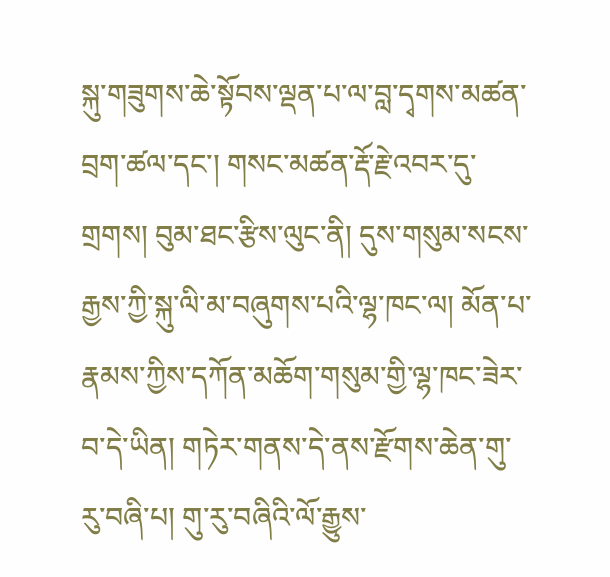སྐུ་གཟུགས་ཆེ་སྟོབས་ལྡན་པ་ལ་བླ་དྭགས་མཚན་བྲག་ཚལ་དང་། གསང་མཚན་རྡོ་རྗེ་འབར་དུ་གྲགས། བུམ་ཐང་རྩིས་ལུང་ནི། དུས་གསུམ་སངས་རྒྱས་ཀྱི་སྐུ་ལི་མ་བཞུགས་པའི་ལྷ་ཁང་ལ། མོན་པ་རྣམས་ཀྱིས་དཀོན་མཆོག་གསུམ་གྱི་ལྷ་ཁང་ཟེར་བ་དེ་ཡིན། གཏེར་གནས་དེ་ནས་རྫོགས་ཆེན་གུ་རུ་བཞི་པ། གུ་རུ་བཞིའི་ལོ་རྒྱུས་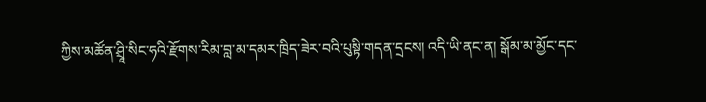ཀྱིས་མཚོན་ཤྲཱི་སིང་ཧའི་རྫོགས་རིམ་བླ་མ་དམར་ཁྲིད་ཟེར་བའི་པུསྟི་གདན་དྲངས། འདི་ཡི་ནང་ན། སྒོམ་མ་མྱོང་དང་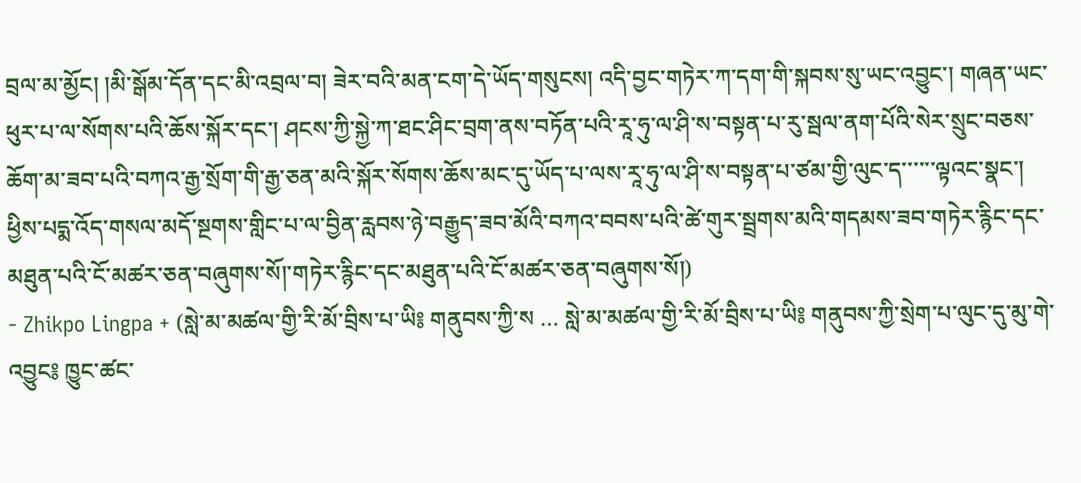བྲལ་མ་མྱོང། །མི་སྒོམ་དོན་དང་མི་འབྲལ་བ། ཟེར་བའི་མན་ངག་དེ་ཡོད་གསུངས། འདི་བྱང་གཏེར་ཀ་དག་གི་སྐབས་སུ་ཡང་འབྱུང་། གཞན་ཡང་ཕུར་པ་ལ་སོགས་པའི་ཆོས་སྐོར་དང་། ཤངས་ཀྱི་སྐྱེ་ཀ་ཐང་ཤིང་བྲག་ནས་བཏོན་པའི་རཱ་ཧུ་ལ་ཤི་ས་བསྟན་པ་རུ་སྦལ་ནག་པོའི་སེར་སྲུང་བཅས་ཆོག་མ་ཟབ་པའི་བཀའ་རྒྱ་སྲོག་གི་རྒྱ་ཅན་མའི་སྐོར་སོགས་ཆོས་མང་དུ་ཡོད་པ་ལས་རཱ་ཧུ་ལ་ཤི་ས་བསྟན་པ་ཙམ་གྱི་ལུང་ད་་་་་་ལྟའང་སྣང་། ཕྱིས་པདྨ་འོད་གསལ་མདོ་སྔགས་གླིང་པ་ལ་བྱིན་རླབས་ཉེ་བརྒྱུད་ཟབ་མོའི་བཀའ་བབས་པའི་ཚེ་གུར་སྦྲགས་མའི་གདམས་ཟབ་གཏེར་རྙིང་དང་མཐུན་པའི་ངོ་མཚར་ཅན་བཞུགས་སོ།་གཏེར་རྙིང་དང་མཐུན་པའི་ངོ་མཚར་ཅན་བཞུགས་སོ།)
- Zhikpo Lingpa + (སླེ་མ་མཚལ་གྱི་རི་མོ་བྲིས་པ་ཡི༔ གནུབས་ཀྱི་ས … སླེ་མ་མཚལ་གྱི་རི་མོ་བྲིས་པ་ཡི༔ གནུབས་ཀྱི་སྲེག་པ་ལུང་དུ་མུ་གེ་འབྱུང༔ ཁྱུང་ཚང་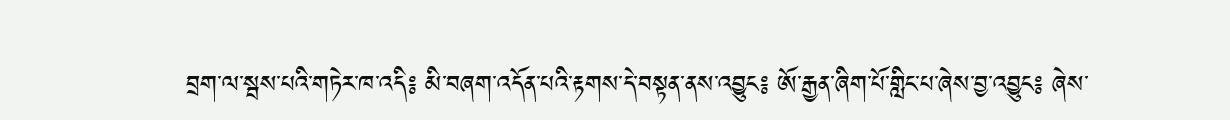བྲག་ལ་སྦས་པའི་གཏེར་ཁ་འདི༔ མི་བཞག་འདོན་པའི་རྟགས་དེ་བསྟན་ནས་འབྱུང༔ ཨོ་རྒྱན་ཞིག་པོ་གླིང་པ་ཞེས་བྱ་འབྱུང༔ ཞེས་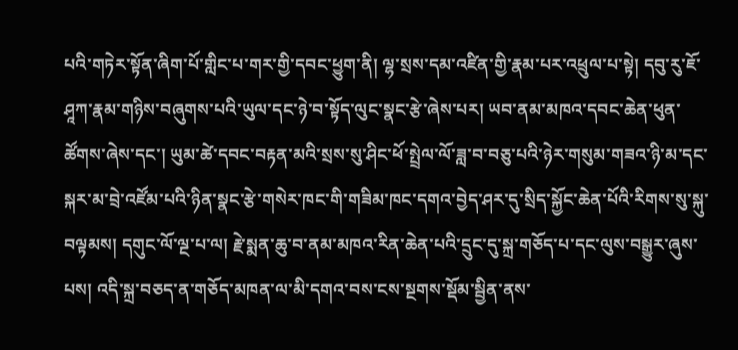པའི་གཏེར་སྟོན་ཞིག་པོ་གླིང་པ་གར་གྱི་དབང་ཕྱུག་ནི། ལྷ་སྲས་དམ་འཛིན་གྱི་རྣམ་པར་འཕྲུལ་པ་སྟེ། དབུ་རུ་ཇོ་ཤཱཀ་རྣམ་གཉིས་བཞུགས་པའི་ཡུལ་དང་ཉེ་བ་སྟོད་ལུང་སྣང་རྩེ་ཞེས་པར། ཡབ་ནམ་མཁའ་དབང་ཆེན་ཕུན་ཚོགས་ཞེས་དང་། ཡུམ་ཚེ་དབང་བརྟན་མའི་སྲས་སུ་ཤིང་ཕོ་སྤྲེལ་ལོ་ཟླ་བ་བཅུ་པའི་ཉེར་གསུམ་གཟའ་ཉི་མ་དང་སྐར་མ་བྲེ་འཛོམ་པའི་ཉིན་སྣང་རྩེ་གསེར་ཁང་གི་གཟིམ་ཁང་དགའ་བྱེད་ཤར་དུ་སྲིད་སྐྱོང་ཆེན་པོའི་རིགས་སུ་སྐུ་བལྟམས། དགུང་ལོ་ལྔ་པ་ལ། རྗེ་སྨན་ཆུ་བ་ནམ་མཁའ་རིན་ཆེན་པའི་དྲུང་དུ་སྐྲ་གཅོད་པ་དང་ལུས་བསྒྱུར་ཞུས་པས། འདི་སྐྲ་བཅད་ན་གཅོད་མཁན་ལ་མི་དགའ་བས་ངས་སྔགས་སྡོམ་སྦྱིན་ནས་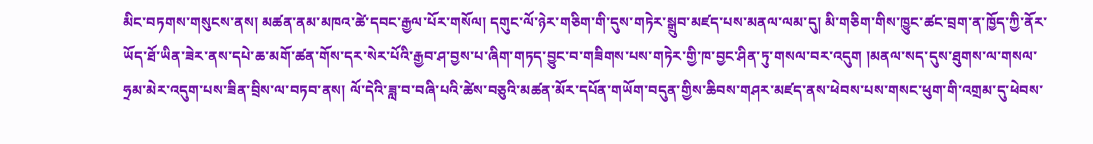མིང་བཏགས་གསུངས་ནས། མཚན་ནམ་མཁའ་ཚེ་དབང་རྒྱལ་པོར་གསོལ། དགུང་ལོ་ཉེར་གཅིག་གི་དུས་གཏེར་སྒྲུབ་མཛད་པས་མནལ་ལམ་དུ། མི་གཅིག་གིས་ཁྱུང་ཚང་བྲག་ན་ཁྱོད་ཀྱི་ནོར་ཡོད་ཐོ་ཡིན་ཟེར་ནས་དཔེ་ཆ་མགོ་ཚན་གོས་དར་སེར་པོའི་རྒྱབ་ཤ་བྱས་པ་ཞིག་གཏད་བྱུང་བ་གཟིགས་པས་གཏེར་གྱི་ཁ་བྱང་ཤིན་ཏུ་གསལ་བར་འདུག །མནལ་སད་དུས་ཐུགས་ལ་གསལ་ཧྲམ་མེར་འདུག་པས་ཟིན་བྲིས་ལ་བཏབ་ནས། ལོ་དེའི་ཟླ་བ་བཞི་པའི་ཚེས་བཅུའི་མཚན་མོར་དཔོན་གཡོག་བདུན་གྱིས་ཆིབས་གཤར་མཛད་ནས་ཕེབས་པས་གསང་ཕུག་གི་འགྲམ་དུ་ཕེབས་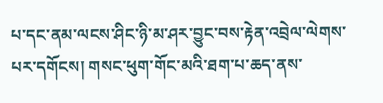པ་དང་ནམ་ལངས་ཤིང་ཉི་མ་ཤར་བྱུང་བས་རྟེན་འབྲེལ་ལེགས་པར་དགོངས། གསང་ཕུག་གོང་མའི་ཐག་པ་ཆད་ནས་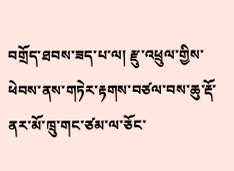བགྲོད་ཐབས་ཟད་པ་ལ། རྫུ་འཕྲུལ་གྱིས་ཕེབས་ནས་གཏེར་རྟགས་བཙལ་བས་ཆུ་རྡོ་ནར་མོ་ཁྲུ་གང་ཙམ་ལ་ཅོང་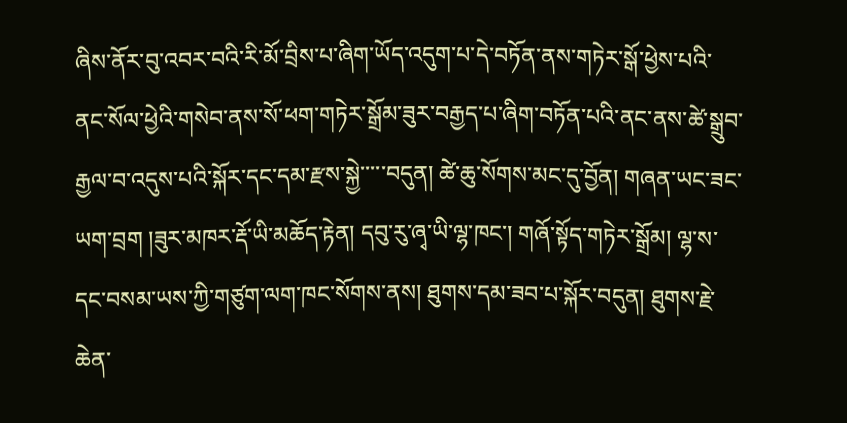ཞིས་ནོར་བུ་འབར་བའི་རི་མོ་བྲིས་པ་ཞིག་ཡོད་འདུག་པ་དེ་བཏོན་ནས་གཏེར་སྒོ་ཕྱེས་པའི་ནང་སོལ་ཕྱེའི་གསེབ་ནས་སོ་ཕག་གཏེར་སྒྲོམ་ཟུར་བརྒྱད་པ་ཞིག་བཏོན་པའི་ནང་ནས་ཚེ་སྒྲུབ་རྒྱལ་བ་འདུས་པའི་སྐོར་དང་དམ་རྫས་སྐྱེ་་་་་བདུན། ཚེ་ཆུ་སོགས་མང་དུ་བྱོན། གཞན་ཡང་ཟང་ཡག་བྲག །ཟུར་མཁར་རྡོ་ཡི་མཆོད་རྟེན། དབུ་རུ་ཞྭ་ཡི་ལྷ་ཁང་། གཞོ་སྟོད་གཏེར་སྒྲོམ། ལྷ་ས་དང་བསམ་ཡས་ཀྱི་གཙུག་ལག་ཁང་སོགས་ནས། ཐུགས་དམ་ཟབ་པ་སྐོར་བདུན། ཐུགས་རྗེ་ཆེན་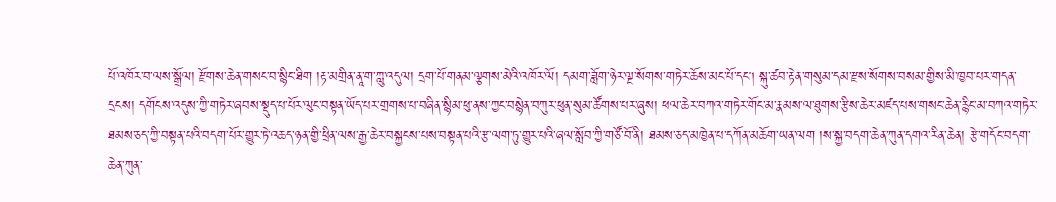པོ་འཁོར་བ་ལས་སྒྲོལ། རྫོགས་ཆེན་གསང་བ་སྙིང་ཐིག །རྟ་མགྲིན་ནཱ་ག་ཀླུ་འདུལ། དྲག་པོ་གནམ་ལྕགས་མེའི་འཁོར་ལོ། དམག་ཟློག་ཉེར་ལྔ་སོགས་གཏེར་ཆོས་མང་པོ་དང། སྐུ་ཚབ་རྟེན་གསུམ་དམ་རྫས་སོགས་བསམ་གྱིས་མི་ཁྱབ་པར་གདན་དྲངས། དགོངས་འདུས་ཀྱི་གཏེར་ཞབས་སྡུད་པ་པོར་ལུང་བསྟན་ཡོད་པར་གྲགས་པ་བཞིན་སྙིམ་ཕུ་ནས་ཀྱང་བསྙེན་བཀུར་ཕུན་སུམ་ཚོགས་པར་ཞུས། ཕལ་ཆེར་བཀའ་གཏེར་གོང་མ་རྣམས་ལ་ཐུགས་རྩིས་ཆེར་མཛད་པས་གསང་ཆེན་རྙིང་མ་བཀའ་གཏེར་ཐམས་ཅད་ཀྱི་བསྟན་པའི་བདག་པོར་གྱུར་ཏེ་འཆད་ཉན་གྱི་ཕྲིན་ལས་རྒྱ་ཆེར་བསྐྱངས་པས་བསྟན་པའི་རྩ་ལག་ཏུ་གྱུར་པའི་ཞལ་སློབ་ཀྱི་གཙོ་བོ་ནི། ཐམས་ཅད་མཁྱེན་པ་དཀོན་མཆོག་ཡན་ལག །ས་སྐྱ་བདག་ཆེན་ཀུན་དགའ་རིན་ཆེན། རྩེ་གདོང་བདག་ཆེན་ཀུན་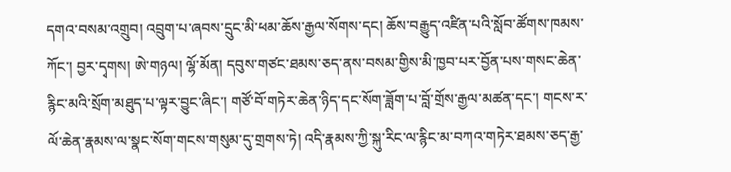དགའ་བསམ་འགྲུབ། འབྲུག་པ་ཞབས་དྲུང་མི་ཕམ་ཆོས་རྒྱལ་སོགས་དང། ཆོས་བརྒྱུད་འཛིན་པའི་སློབ་ཚོགས་ཁམས་ཀོང་། བྱར་དྭགས། ཨེ་གཉལ། ལྷོ་མོན། དབུས་གཙང་ཐམས་ཅད་ནས་བསམ་གྱིས་མི་ཁྱབ་པར་བྱོན་པས་གསང་ཆེན་རྙིང་མའི་སྲོག་མཐུད་པ་ལྟར་བྱུང་ཞིང་། གཙོ་བོ་གཏེར་ཆེན་ཉིད་དང་སོག་ཟློག་པ་བློ་གྲོས་རྒྱལ་མཚན་དང་། གངས་ར་ལོ་ཆེན་རྣམས་ལ་སྣང་སོག་གངས་གསུམ་དུ་གྲགས་ཏེ། འདི་རྣམས་ཀྱི་སྐུ་རིང་ལ་རྙིང་མ་བཀའ་གཏེར་ཐམས་ཅད་རྒྱ་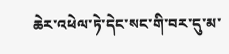ཆེར་འཕེལ་ཏེ་དེང་སང་གི་བར་དུ་མ་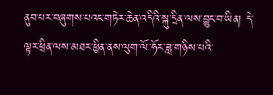ནུབ་པར་བཞུགས་པའང་གཏེར་ཆེན་འདིའི་སྐུ་དྲིན་ལས་བྱུང་བ་ཡིན། དེ་ལྟར་ཕྲིན་ལས་མཐར་ཕྱིན་ནས་ལུག་ལོ་ཧོར་ཟླ་གཉིས་པའི་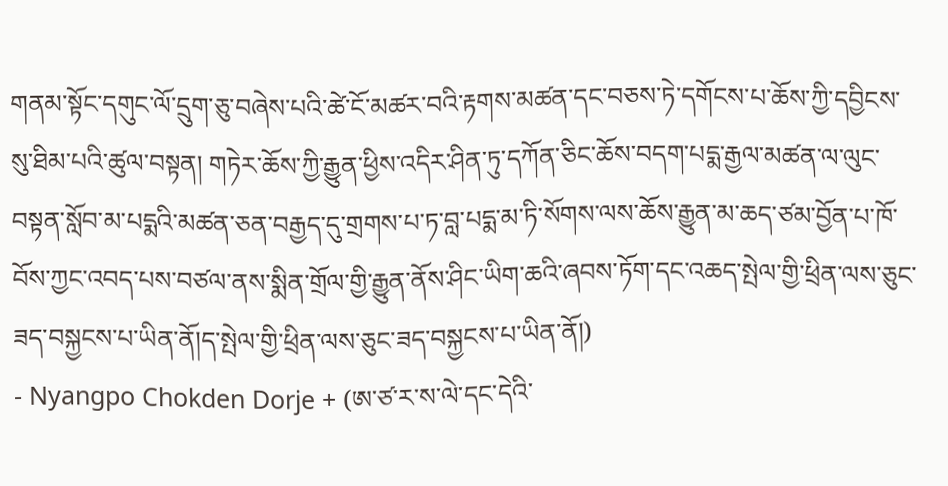གནམ་སྟོང་དགུང་ལོ་དྲུག་ཅུ་བཞེས་པའི་ཚེ་ངོ་མཚར་བའི་རྟགས་མཚན་དང་བཅས་ཏེ་དགོངས་པ་ཆོས་ཀྱི་དབྱིངས་སུ་ཐིམ་པའི་ཚུལ་བསྟན། གཏེར་ཆོས་ཀྱི་རྒྱུན་ཕྱིས་འདིར་ཤིན་ཏུ་དཀོན་ཅིང་ཆོས་བདག་པདྨ་རྒྱལ་མཚན་ལ་ལུང་བསྟན་སློབ་མ་པདྨའི་མཚན་ཅན་བརྒྱད་དུ་གྲགས་པ་ཏ་བླ་པདྨ་མ་ཏི་སོགས་ལས་ཆོས་རྒྱུན་མ་ཆད་ཙམ་བྱོན་པ་ཁོ་བོས་ཀྱང་འབད་པས་བཙལ་ནས་སྨིན་གྲོལ་གྱི་རྒྱུན་ནོས་ཤིང་ཡིག་ཆའི་ཞབས་ཏོག་དང་འཆད་སྤེལ་གྱི་ཕྲིན་ལས་ཅུང་ཟད་བསྐྱངས་པ་ཡིན་ནོ།ད་སྤེལ་གྱི་ཕྲིན་ལས་ཅུང་ཟད་བསྐྱངས་པ་ཡིན་ནོ།)
- Nyangpo Chokden Dorje + (ཨ་ཙ་ར་ས་ལེ་དང་དེའི་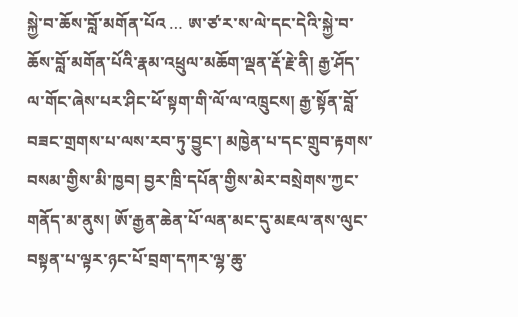སྐྱེ་བ་ཆོས་བློ་མགོན་པོའ … ཨ་ཙ་ར་ས་ལེ་དང་དེའི་སྐྱེ་བ་ཆོས་བློ་མགོན་པོའི་རྣམ་འཕྲུལ་མཆོག་ལྡན་རྡོ་རྗེ་ནི། རྒྱ་ཤོད་ལ་གོང་ཞེས་པར་ཤིང་ཕོ་སྟག་གི་ལོ་ལ་འཁྲུངས། རྒྱ་སྟོན་བློ་བཟང་གྲགས་པ་ལས་རབ་ཏུ་བྱུང་། མཁྱེན་པ་དང་གྲུབ་རྟགས་བསམ་གྱིས་མི་ཁྱབ། བྱར་ཁྲི་དཔོན་གྱིས་མེར་བསྲེགས་ཀྱང་གནོད་མ་ནུས། ཨོ་རྒྱན་ཆེན་པོ་ལན་མང་དུ་མཇལ་ནས་ལུང་བསྟན་པ་ལྟར་ཉང་པོ་བྲག་དཀར་ལྷ་ཆུ་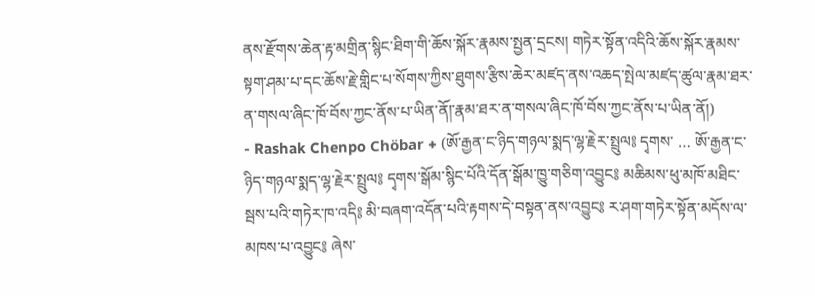ནས་རྫོགས་ཆེན་རྟ་མགྲིན་སྙིང་ཐིག་གི་ཆོས་སྐོར་རྣམས་སྤྱན་དྲངས། གཏེར་སྟོན་འདིའི་ཆོས་སྐོར་རྣམས་སྟག་ཤམ་པ་དང་ཆོས་རྗེ་གླིང་པ་སོགས་ཀྱིས་ཐུགས་རྩིས་ཆེར་མཛད་ནས་འཆད་སྤེལ་མཛད་ཚུལ་རྣམ་ཐར་ན་གསལ་ཞིང་ཁོ་བོས་ཀྱང་ནོས་པ་ཡིན་ནོ།་རྣམ་ཐར་ན་གསལ་ཞིང་ཁོ་བོས་ཀྱང་ནོས་པ་ཡིན་ནོ།)
- Rashak Chenpo Chöbar + (ཨོ་རྒྱན་ང་ཉིད་གཉལ་སྨད་ལྷ་རྗེར་སྤྲུལ༔ དྭགས་ … ཨོ་རྒྱན་ང་ཉིད་གཉལ་སྨད་ལྷ་རྗེར་སྤྲུལ༔ དྭགས་སྒོམ་སྙིང་པོའི་དོན་སྒོམ་ཁྱུ་གཅིག་འབྱུང༔ མཆིམས་ཕུ་མཁོ་མཐིང་སྦས་པའི་གཏེར་ཁ་འདི༔ མི་བཞག་འདོན་པའི་རྟགས་དེ་བསྟན་ནས་འབྱུང༔ ར་ཤག་གཏེར་སྟོན་མདོས་ལ་མཁས་པ་འབྱུང༔ ཞེས་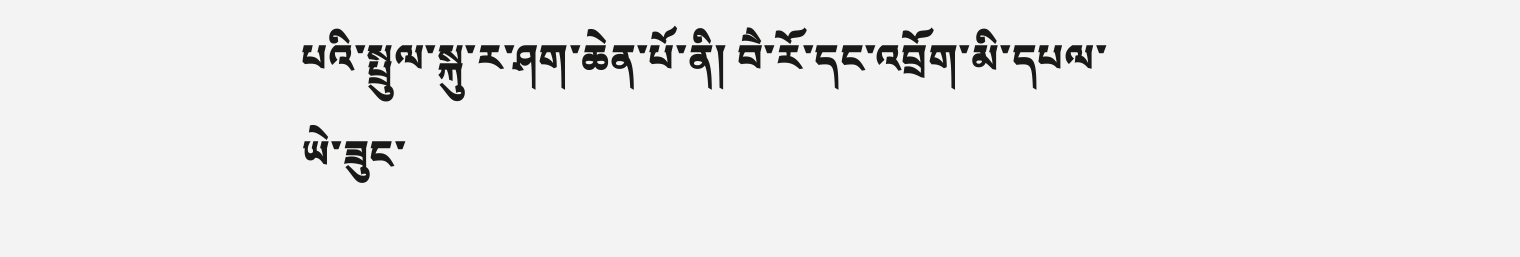པའི་སྤྲུལ་སྐུ་ར་ཤག་ཆེན་པོ་ནི། བཻ་རོ་དང་འབྲོག་མི་དཔལ་ཡེ་ཟུང་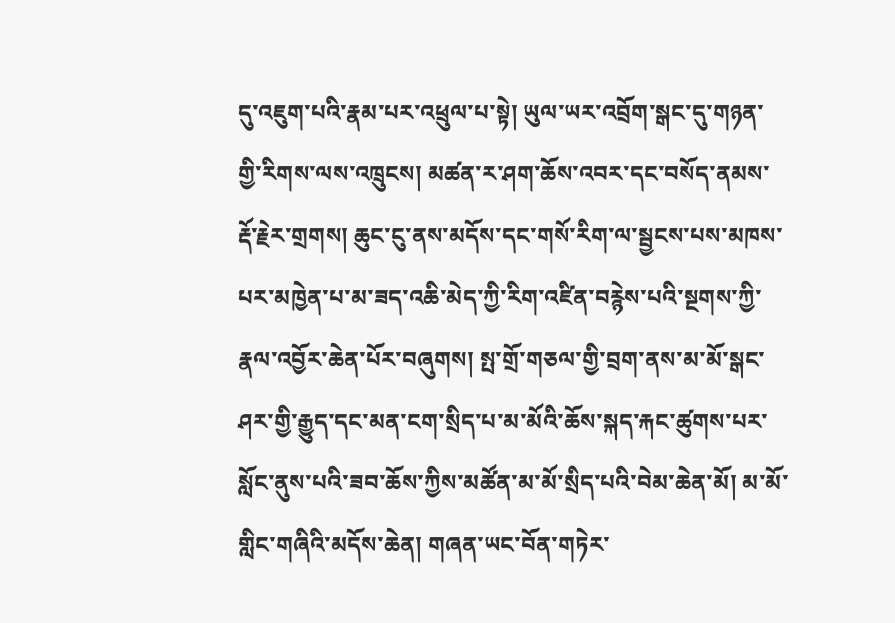དུ་འཇུག་པའི་རྣམ་པར་འཕྲུལ་པ་སྟེ། ཡུལ་ཡར་འབྲོག་སྒང་དུ་གཉན་གྱི་རིགས་ལས་འཁྲུངས། མཚན་ར་ཤག་ཆོས་འབར་དང་བསོད་ནམས་རྡོ་རྗེར་གྲགས། ཆུང་ངུ་ནས་མདོས་དང་གསོ་རིག་ལ་སྦྱངས་པས་མཁས་པར་མཁྱེན་པ་མ་ཟད་འཆི་མེད་ཀྱི་རིག་འཛིན་བརྙེས་པའི་སྔགས་ཀྱི་རྣལ་འབྱོར་ཆེན་པོར་བཞུགས། སྤ་གྲོ་གཅལ་གྱི་བྲག་ནས་མ་མོ་སྒང་ཤར་གྱི་རྒྱུད་དང་མན་ངག་སྲིད་པ་མ་མོའི་ཆོས་སྐད་རྐང་ཚུགས་པར་སློང་ནུས་པའི་ཟབ་ཆོས་ཀྱིས་མཚོན་མ་མོ་སྲིད་པའི་བེམ་ཆེན་མོ། མ་མོ་གླིང་གཞིའི་མདོས་ཆེན། གཞན་ཡང་བོན་གཏེར་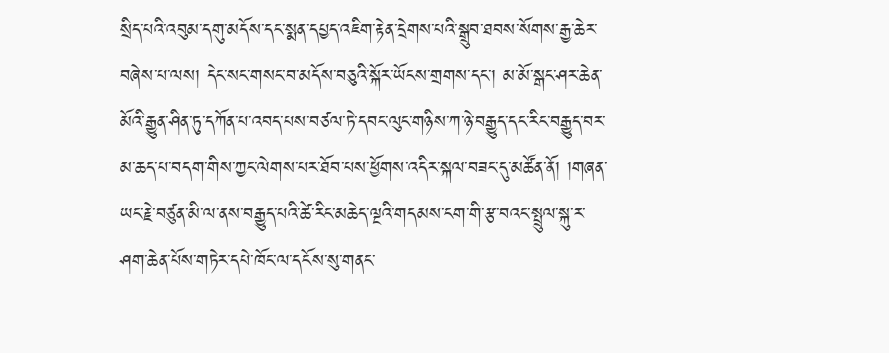སྲིད་པའི་འབུམ་དགུ་མདོས་དང་སྨན་དཔྱད་འཇིག་རྟེན་དྲེགས་པའི་སྒྲུབ་ཐབས་སོགས་རྒྱ་ཆེར་བཞེས་པ་ལས། དེང་སང་གསང་བ་མདོས་བཅུའི་སྐོར་ཡོངས་གྲགས་དང་། མ་མོ་སྒང་ཤར་ཆེན་མོའི་རྒྱུན་ཤིན་ཏུ་དཀོན་པ་འབད་པས་བཙལ་ཏེ་དབང་ལུང་གཉིས་ཀ་ཉེ་བརྒྱུད་དང་རིང་བརྒྱུད་བར་མ་ཆད་པ་བདག་གིས་ཀྱང་ལེགས་པར་ཐོབ་པས་ཕྱོགས་འདིར་སྐལ་བཟང་དུ་མཚོན་ནོ། །གཞན་ཡང་རྗེ་བཙུན་མི་ལ་ནས་བརྒྱུད་པའི་ཚེ་རིང་མཆེད་ལྔའི་གདམས་ངག་གི་རྩ་བའང་སྤྲུལ་སྐུ་ར་ཤག་ཆེན་པོས་གཏེར་དཔེ་ཁོང་ལ་དངོས་སུ་གནང་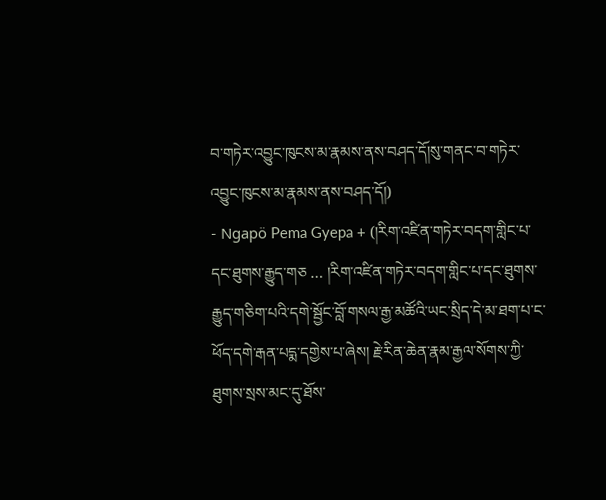བ་གཏེར་འབྱུང་ཁུངས་མ་རྣམས་ནས་བཤད་དོ།སུ་གནང་བ་གཏེར་འབྱུང་ཁུངས་མ་རྣམས་ནས་བཤད་དོ།)
- Ngapö Pema Gyepa + (།རིག་འཛིན་གཏེར་བདག་གླིང་པ་དང་ཐུགས་རྒྱུད་གཅ … །རིག་འཛིན་གཏེར་བདག་གླིང་པ་དང་ཐུགས་རྒྱུད་གཅིག་པའི་དགེ་སྦྱོང་བློ་གསལ་རྒྱ་མཚོའི་ཡང་སྲིད་དེ་མ་ཐག་པ་ང་ཕོད་དགེ་རྒན་པདྨ་དགྱེས་པ་ཞེས། རྗེ་རིན་ཆེན་རྣམ་རྒྱལ་སོགས་ཀྱི་ཐུགས་སྲས་མང་དུ་ཐོས་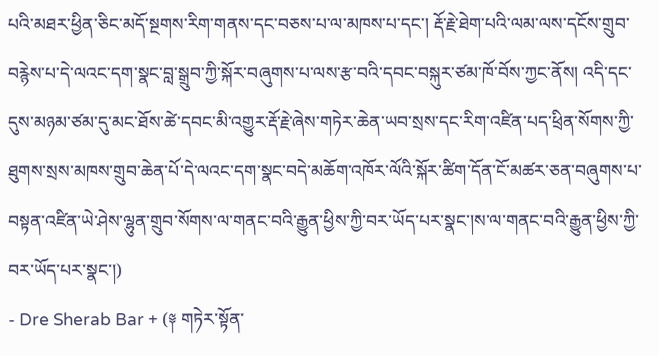པའི་མཐར་ཕྱིན་ཅིང་མདོ་སྔགས་རིག་གནས་དང་བཅས་པ་ལ་མཁས་པ་དང་། རྡོ་རྗེ་ཐེག་པའི་ལམ་ལས་དངོས་གྲུབ་བརྙེས་པ་དེ་ལའང་དག་སྣང་བླ་སྒྲུབ་ཀྱི་སྐོར་བཞུགས་པ་ལས་རྩ་བའི་དབང་བསྐུར་ཙམ་ཁོ་བོས་ཀྱང་ནོས། འདི་དང་དུས་མཉམ་ཙམ་དུ་མང་ཐོས་ཚེ་དབང་མི་འགྱུར་རྡོ་རྗེ་ཞེས་གཏེར་ཆེན་ཡབ་སྲས་དང་རིག་འཛིན་པད་ཕྲིན་སོགས་ཀྱི་ཐུགས་སྲས་མཁས་གྲུབ་ཆེན་པོ་དེ་ལའང་དག་སྣང་བདེ་མཆོག་འཁོར་ལོའི་སྐོར་ཚིག་དོན་ངོ་མཚར་ཅན་བཞུགས་པ་བསྟན་འཛིན་ཡེ་ཤེས་ལྷུན་གྲུབ་སོགས་ལ་གནང་བའི་རྒྱུན་ཕྱིས་ཀྱི་བར་ཡོད་པར་སྣང་།ས་ལ་གནང་བའི་རྒྱུན་ཕྱིས་ཀྱི་བར་ཡོད་པར་སྣང་།)
- Dre Sherab Bar + (༈ གཏེར་སྟོན་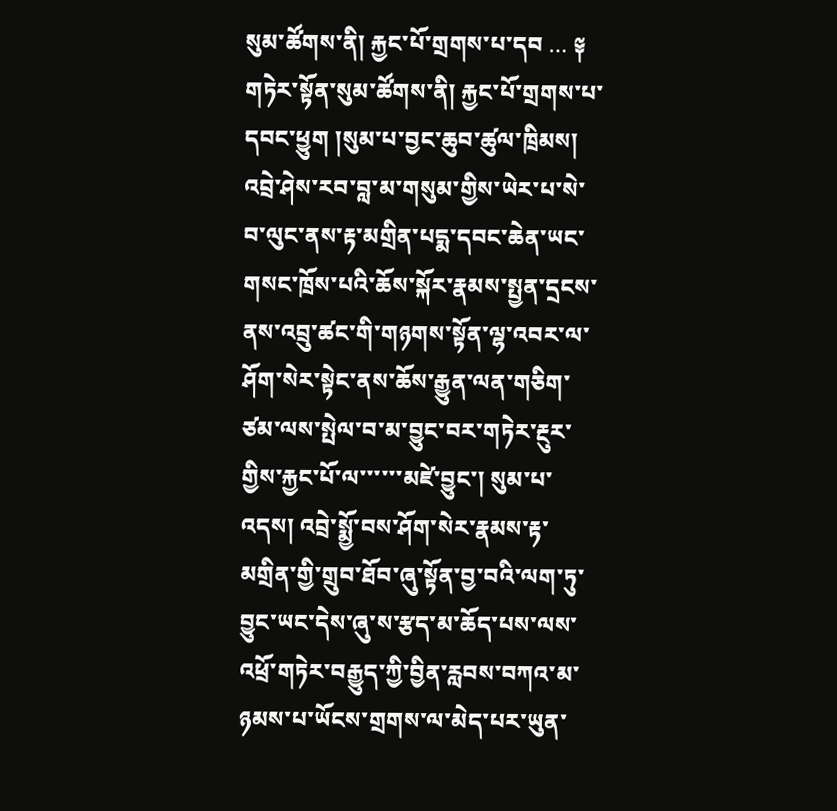སུམ་ཚོགས་ནི། རྐྱང་པོ་གྲགས་པ་དབ … ༈ གཏེར་སྟོན་སུམ་ཚོགས་ནི། རྐྱང་པོ་གྲགས་པ་དབང་ཕྱུག །སུམ་པ་བྱང་ཆུབ་ཚུལ་ཁྲིམས། འབྲེ་ཤེས་རབ་བླ་མ་གསུམ་གྱིས་ཡེར་པ་སེ་བ་ལུང་ནས་རྟ་མགྲིན་པདྨ་དབང་ཆེན་ཡང་གསང་ཁྲོས་པའི་ཆོས་སྐོར་རྣམས་སྤྱན་དྲངས་ནས་འབྲུ་ཚང་གི་གཉགས་སྟོན་ལྷ་འབར་ལ་ཤོག་སེར་སྟེང་ནས་ཆོས་རྒྱུན་ལན་གཅིག་ཙམ་ལས་སྤེལ་བ་མ་བྱུང་བར་གཏེར་རྔུར་གྱིས་རྐྱང་པོ་ལ་་་་་་མཛེ་བྱུང་། སུམ་པ་འདས། འབྲེ་སྨྱོ་བས་ཤོག་སེར་རྣམས་རྟ་མགྲིན་གྱི་གྲུབ་ཐོབ་ཞུ་སྟོན་བྱ་བའི་ལག་ཏུ་བྱུང་ཡང་དེས་ཞུ་ས་རྩད་མ་ཆོད་པས་ལས་འཕྲོ་གཏེར་བརྒྱུད་ཀྱི་བྱིན་རླབས་བཀའ་མ་ཉམས་པ་ཡོངས་གྲགས་ལ་མེད་པར་ཡུན་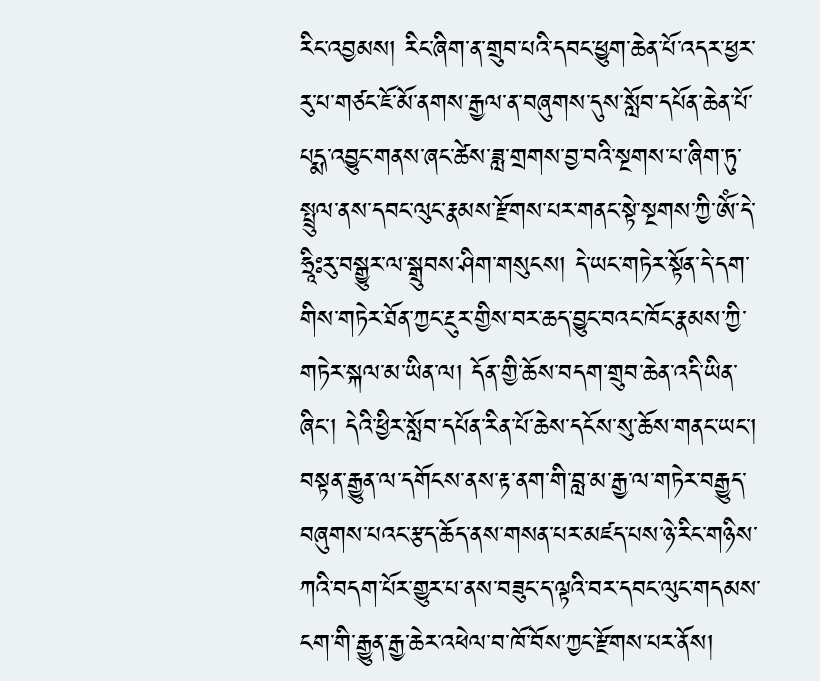རིང་འབྱམས། རིང་ཞིག་ན་གྲུབ་པའི་དབང་ཕྱུག་ཆེན་པོ་འདར་ཕྱར་རུ་པ་གཙང་ཇོ་མོ་ནགས་རྒྱལ་ན་བཞུགས་དུས་སློབ་དཔོན་ཆེན་པོ་པདྨ་འབྱུང་གནས་ཞང་ཚེས་ཟླ་གྲགས་བྱ་བའི་སྔགས་པ་ཞིག་ཏུ་སྤྲུལ་ནས་དབང་ལུང་རྣམས་རྫོགས་པར་གནང་སྟེ་སྔགས་ཀྱི་ཨོཾ་དེ་ཧྲཱིཿརུ་བསྒྱུར་ལ་སྒྲུབས་ཤིག་གསུངས། དེ་ཡང་གཏེར་སྟོན་དེ་དག་གིས་གཏེར་ཐོན་ཀྱང་རྔུར་གྱིས་བར་ཆད་བྱུང་བའང་ཁོང་རྣམས་ཀྱི་གཏེར་སྐལ་མ་ཡིན་ལ། དོན་གྱི་ཆོས་བདག་གྲུབ་ཆེན་འདི་ཡིན་ཞིང་། དེའི་ཕྱིར་སློབ་དཔོན་རིན་པོ་ཆེས་དངོས་སུ་ཆོས་གནང་ཡང་། བསྟན་རྒྱུན་ལ་དགོངས་ནས་རྟ་ནག་གི་བླ་མ་རྒྱ་ལ་གཏེར་བརྒྱུད་བཞུགས་པའང་རྩད་ཆོད་ནས་གསན་པར་མཛད་པས་ཉེ་རིང་གཉིས་ཀའི་བདག་པོར་གྱུར་པ་ནས་བཟུང་ད་ལྟའི་བར་དབང་ལུང་གདམས་ངག་གི་རྒྱུན་རྒྱ་ཆེར་འཕེལ་བ་ཁོ་བོས་ཀྱང་རྫོགས་པར་ནོས།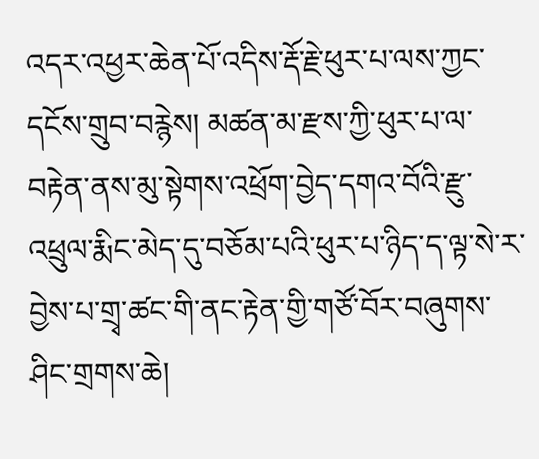འདར་འཕྱར་ཆེན་པོ་འདིས་རྡོ་རྗེ་ཕུར་པ་ལས་ཀྱང་དངོས་གྲུབ་བརྙེས། མཚན་མ་རྫས་ཀྱི་ཕུར་པ་ལ་བརྟེན་ནས་མུ་སྟེགས་འཕྲོག་བྱེད་དགའ་བོའི་རྫུ་འཕྲུལ་རྨིང་མེད་དུ་བཅོམ་པའི་ཕུར་པ་ཉིད་ད་ལྟ་སེ་ར་བྱེས་པ་གྲྭ་ཚང་གི་ནང་རྟེན་གྱི་གཙོ་བོར་བཞུགས་ཤིང་གྲགས་ཆེ།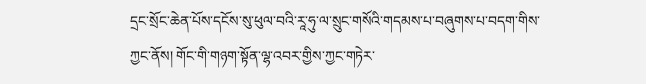དྲང་སྲོང་ཆེན་པོས་དངོས་སུ་ཕུལ་བའི་རཱ་ཧུ་ལ་སྲུང་གསོའི་གདམས་པ་བཞུགས་པ་བདག་གིས་ཀྱང་ནོས། གོང་གི་གཉག་སྟོན་ལྷ་འབར་གྱིས་ཀྱང་གཏེར་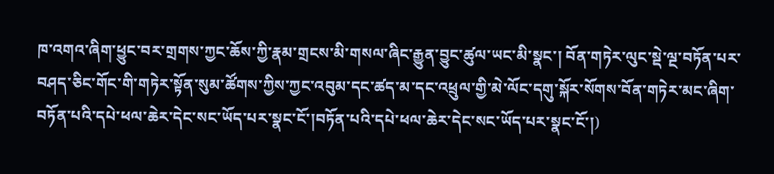ཁ་འགའ་ཞིག་ཕྱུང་བར་གྲགས་ཀྱང་ཆོས་ཀྱི་རྣམ་གྲངས་མི་གསལ་ཞིང་རྒྱུན་བྱུང་ཚུལ་ཡང་མི་སྣང་། བོན་གཏེར་ལུང་སྡེ་ལྔ་བཏོན་པར་བཤད་ཅིང་གོང་གི་གཏེར་སྟོན་སུམ་ཚོགས་ཀྱིས་ཀྱང་འབུམ་དང་ཚད་མ་དང་འཕྲུལ་གྱི་མེ་ལོང་དགུ་སྐོར་སོགས་བོན་གཏེར་མང་ཞིག་བཏོན་པའི་དཔེ་ཕལ་ཆེར་དེང་སང་ཡོད་པར་སྣང་ངོ་།བཏོན་པའི་དཔེ་ཕལ་ཆེར་དེང་སང་ཡོད་པར་སྣང་ངོ་།)